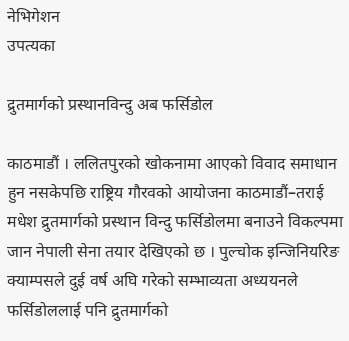नेभिगेशन
उपत्यका

द्रुतमार्गको प्रस्थानविन्दु अब फर्सिडोल

काठमाडौं । ललितपुरको खोकनामा आएको विवाद समाधान हुन नसकेपछि राष्ट्रिय गौरवको आयोजना काठमाडौं–तराई मधेश द्रुतमार्गको प्रस्थान विन्दु फर्सिडोलमा बनाउने विकल्पमा जान नेपाली सेना तयार देखिएको छ । पुल्चोक इन्जिनियरिङ क्याम्पसले दुई वर्ष अघि गरेको सम्भाव्यता अध्ययनले फर्सिडोललाई पनि द्रुतमार्गको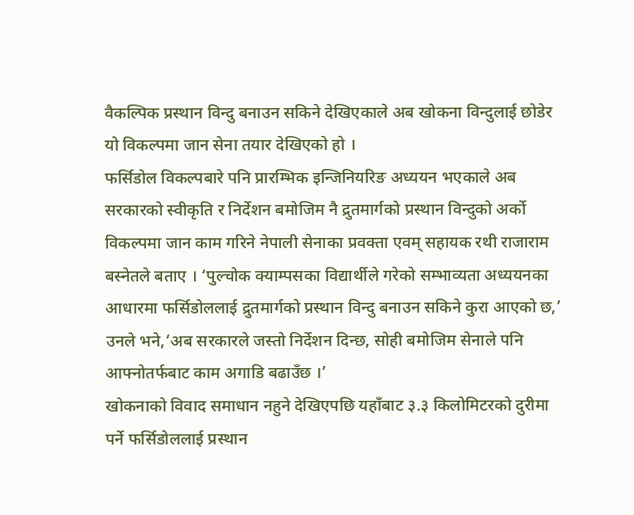वैकल्पिक प्रस्थान विन्दु बनाउन सकिने देखिएकाले अब खोकना विन्दुलाई छोडेर यो विकल्पमा जान सेना तयार देखिएको हो ।
फर्सिडोल विकल्पबारे पनि प्रारम्भिक इन्जिनियरिङ अध्ययन भएकाले अब सरकारको स्वीकृति र निर्देशन बमोजिम नै द्रुतमार्गको प्रस्थान विन्दुको अर्को विकल्पमा जान काम गरिने नेपाली सेनाका प्रवक्ता एवम् सहायक रथी राजाराम बस्नेतले बताए । ‘पुल्चोक क्याम्पसका विद्यार्थीले गरेको सम्भाव्यता अध्ययनका आधारमा फर्सिडोललाई द्रुतमार्गको प्रस्थान विन्दु बनाउन सकिने कुरा आएको छ,’ उनले भने,‘अब सरकारले जस्तो निर्देशन दिन्छ, सोही बमोजिम सेनाले पनि आफ्नोतर्फबाट काम अगाडि बढाउँछ ।’
खोकनाको विवाद समाधान नहुने देखिएपछि यहाँबाट ३.३ किलोमिटरको दुरीमा पर्ने फर्सिडोललाई प्रस्थान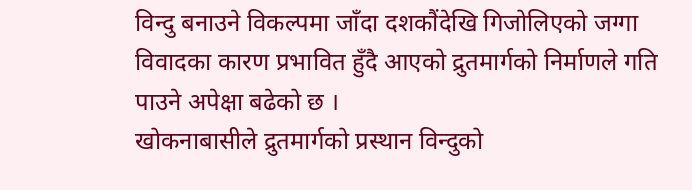विन्दु बनाउने विकल्पमा जाँदा दशकौंदेखि गिजोलिएको जग्गा विवादका कारण प्रभावित हुँदै आएको द्रुतमार्गको निर्माणले गति पाउने अपेक्षा बढेको छ ।
खोकनाबासीले द्रुतमार्गको प्रस्थान विन्दुको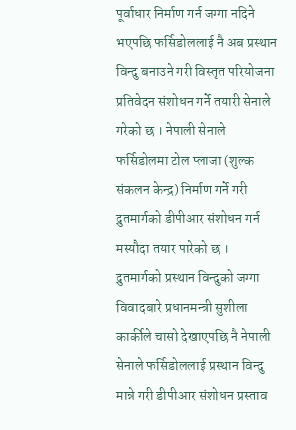पूर्वाधार निर्माण गर्न जग्गा नदिने भएपछि फर्सिडोललाई नै अब प्रस्थान विन्दु बनाउने गरी विस्तृत परियोजना प्रतिवेदन संशोधन गर्ने तयारी सेनाले गरेको छ । नेपाली सेनाले फर्सिडोलमा टोल प्लाजा (शुल्क संकलन केन्द्र) निर्माण गर्ने गरी द्रुतमार्गको डीपीआर संशोधन गर्न मस्यौदा तयार पारेको छ ।
द्रुतमार्गको प्रस्थान विन्दुको जग्गा विवादबारे प्रधानमन्त्री सुशीला कार्कीले चासो देखाएपछि नै नेपाली सेनाले फर्सिडोललाई प्रस्थान विन्दु मान्ने गरी डीपीआर संशोधन प्रस्ताव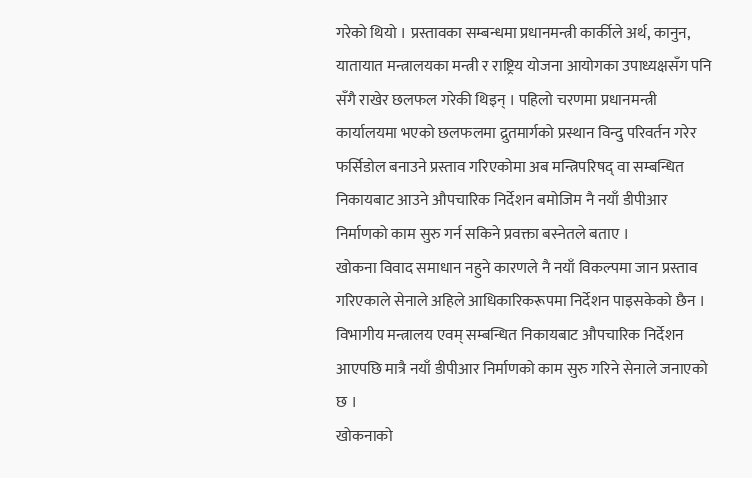गरेको थियो । प्रस्तावका सम्बन्धमा प्रधानमन्त्री कार्कीले अर्थ, कानुन, यातायात मन्त्रालयका मन्त्री र राष्ट्रिय योजना आयोगका उपाध्यक्षसँग पनि सँगै राखेर छलफल गरेकी थिइन् । पहिलो चरणमा प्रधानमन्त्री कार्यालयमा भएको छलफलमा द्रुतमार्गको प्रस्थान विन्दु परिवर्तन गरेर फर्सिडोल बनाउने प्रस्ताव गरिएकोमा अब मन्त्रिपरिषद् वा सम्बन्धित निकायबाट आउने औपचारिक निर्देशन बमोजिम नै नयाँ डीपीआर निर्माणको काम सुरु गर्न सकिने प्रवक्ता बस्नेतले बताए ।
खोकना विवाद समाधान नहुने कारणले नै नयाँ विकल्पमा जान प्रस्ताव गरिएकाले सेनाले अहिले आधिकारिकरूपमा निर्देशन पाइसकेको छैन । विभागीय मन्त्रालय एवम् सम्बन्धित निकायबाट औपचारिक निर्देशन आएपछि मात्रै नयाँ डीपीआर निर्माणको काम सुरु गरिने सेनाले जनाएको छ ।
खोकनाको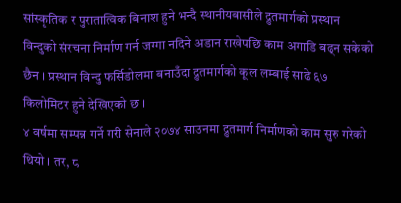सांस्कृतिक र पुरातात्विक बिनाश हुने भन्दै स्थानीयबासीले द्रुतमार्गको प्रस्थान विन्दुको संरचना निर्माण गर्न जग्गा नदिने अडान राखेपछि काम अगाडि बढ्न सकेको छैन । प्रस्थान विन्दु फर्सिडोलमा बनाउँदा द्रुतमार्गको कूल लम्बाई साढे ६७ किलोमिटर हुने देखिएको छ ।
४ वर्षमा सम्पन्न गर्ने गरी सेनाले २०७४ साउनमा द्रुतमार्ग निर्माणको काम सुरु गरेको थियो । तर, ८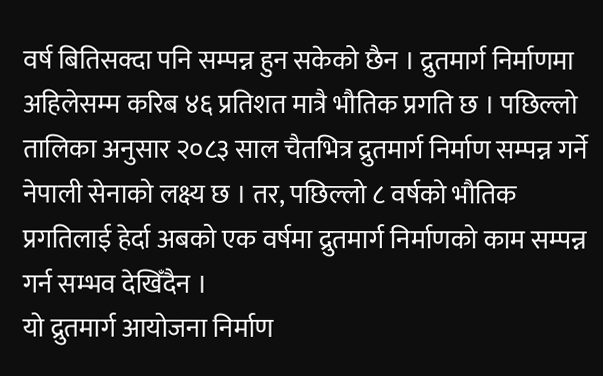वर्ष बितिसक्दा पनि सम्पन्न हुन सकेको छैन । द्रुतमार्ग निर्माणमा अहिलेसम्म करिब ४६ प्रतिशत मात्रै भौतिक प्रगति छ । पछिल्लो तालिका अनुसार २०८३ साल चैतभित्र द्रुतमार्ग निर्माण सम्पन्न गर्ने नेपाली सेनाको लक्ष्य छ । तर, पछिल्लो ८ वर्षको भौतिक प्रगतिलाई हेर्दा अबको एक वर्षमा द्रुतमार्ग निर्माणको काम सम्पन्न गर्न सम्भव देखिँदैन ।
यो द्रुतमार्ग आयोजना निर्माण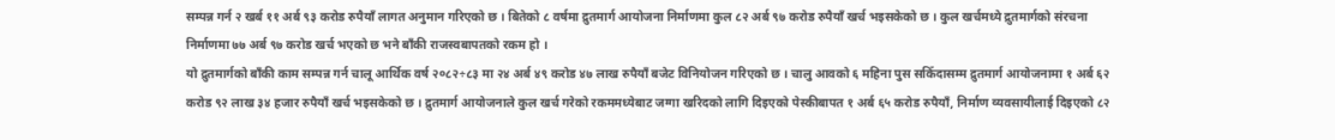सम्पन्न गर्न २ खर्ब ११ अर्ब ९३ करोड रुपैयाँ लागत अनुमान गरिएको छ । बितेको ८ वर्षमा द्रुतमार्ग आयोजना निर्माणमा कुल ८२ अर्ब ९७ करोड रुपैयाँ खर्च भइसकेको छ । कुल खर्चमध्ये द्रुतमार्गको संरचना निर्माणमा ७७ अर्ब ९७ करोड खर्च भएको छ भने बाँकी राजस्वबापतको रकम हो ।
यो द्रुतमार्गको बाँकी काम सम्पन्न गर्न चालू आर्थिक वर्ष २०८२÷८३ मा २४ अर्ब ४९ करोड ४७ लाख रुपैयाँ बजेट विनियोजन गरिएको छ । चालु आवको ६ महिना पुस सकिँदासम्म द्रुतमार्ग आयोजनामा १ अर्ब ६२ करोड ९२ लाख ३४ हजार रुपैयाँ खर्च भइसकेको छ । द्रुतमार्ग आयोजनाले कुल खर्च गरेको रकममध्येबाट जग्गा खरिदको लागि दिइएको पेस्कीबापत १ अर्ब ६५ करोड रुपैयाँ, निर्माण व्यवसायीलाई दिइएको ८२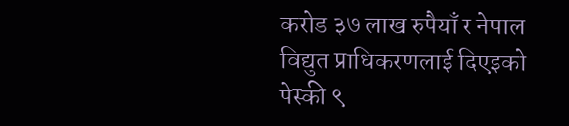करोड ३७ लाख रुपैयाँ र नेपाल विद्युत प्राधिकरणलाई दिएइको पेस्की ९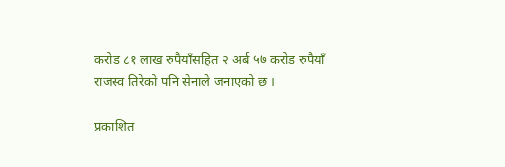करोड ८१ लाख रुपैयाँसहित २ अर्ब ५७ करोड रुपैयाँ राजस्व तिरेको पनि सेनाले जनाएको छ ।

प्रकाशित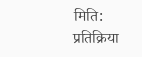मिति:
प्रतिक्रिया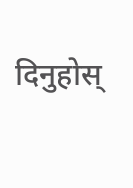दिनुहोस्